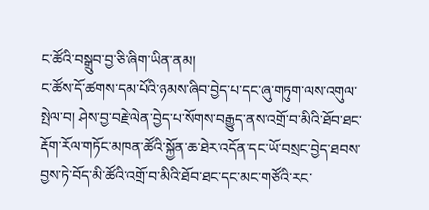ང་ཚོའི་བསྒྲུབ་བྱ་ཅི་ཞིག་ཡིན་ནམ།
ང་ཚོས་དོ་ཚགས་དམ་པོའི་ཉམས་ཞིབ་བྱེད་པ་དང་ཞུ་གཏུག་ལས་འགུལ་སྤེལ་བ། ཤེས་བྱ་བརྗེ་ལེན་བྱེད་པ་སོགས་བརྒྱུད་ནས་འགྲོ་བ་མིའི་ཐོབ་ཐང་རྡོག་རོལ་གཏོང་མཁན་ཚོའི་སྐྱོན་ཆ་ཐེར་འདོན་དང་ཡོ་བསྲང་བྱེད་ཐབས་བྱས་ཏེ་བོད་མི་ཚོའི་འགྲོ་བ་མིའི་ཐོབ་ཐང་དང་མང་གཙོའི་རང་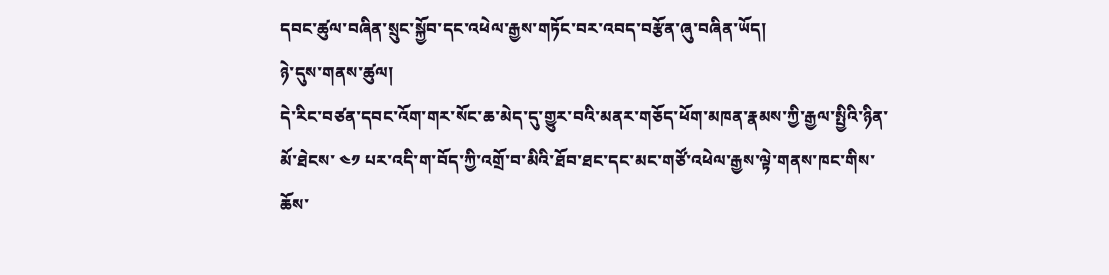དབང་ཚུལ་བཞིན་སྲུང་སྐྱོབ་དང་འཕེལ་རྒྱས་གཏོང་བར་འབད་བརྩོན་ཞུ་བཞིན་ཡོད།
ཉེ་དུས་གནས་ཚུལ།
དེ་རིང་བཙན་དབང་འོག་གར་སོང་ཆ་མེད་དུ་གྱུར་བའི་མནར་གཅོད་ཕོག་མཁན་རྣམས་ཀྱི་རྒྱལ་སྤྱིའི་ཉིན་མོ་ཐེངས་ ༤༡ པར་འདི་ག་བོད་ཀྱི་འགྲོ་བ་མིའི་ཐོབ་ཐང་དང་མང་གཙོ་འཕེལ་རྒྱས་ལྟེ་གནས་ཁང་གིས་ཆོས་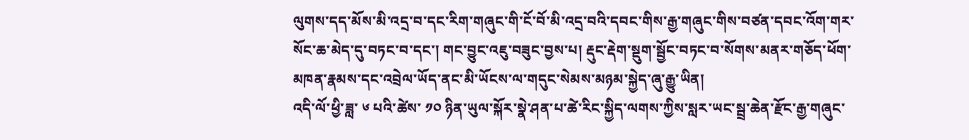ལུགས་དད་མོས་མི་འདྲ་བ་དང་རིག་གཞུང་གི་ངོ་བོ་མི་འདྲ་བའི་དབང་གིས་རྒྱ་གཞུང་གིས་བཙན་དབང་འོག་གར་སོང་ཆ་མེད་དུ་བཏང་བ་དང་། གང་བྱུང་འཇུ་བཟུང་བྱས་པ། རྡུང་རྡེག་སྡུག་སྦྱོང་བཏང་བ་སོགས་མནར་གཅོད་ཕོག་མཁན་རྣམས་དང་འབྲེལ་ཡོད་ནང་མི་ཡོངས་ལ་གདུང་སེམས་མཉམ་སྐྱེད་ཞུ་རྒྱུ་ཡིན།
འདི་ལོ་ཕྱི་ཟླ་ ༦ པའི་ཚེས་ ༡༠ ཉིན་ཡུལ་སྐོར་སྣེ་ཤན་པ་ཚེ་རིང་སྐྱིད་ལགས་ཀྱིས་སླར་ཡང་སྦྲ་ཆེན་རྫོང་རྒྱ་གཞུང་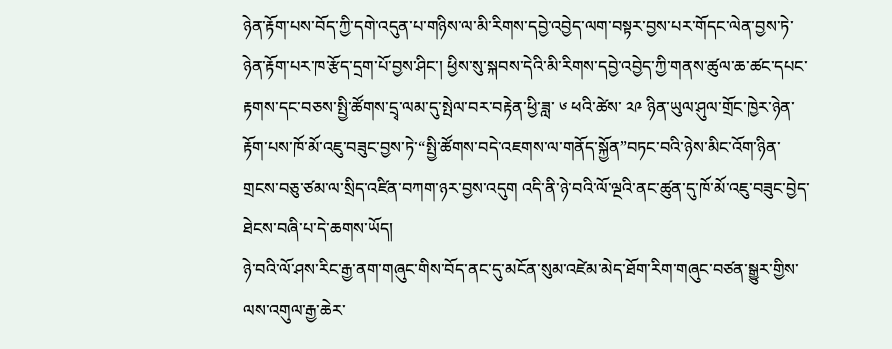ཉེན་རྟོག་པས་བོད་ཀྱི་དགེ་འདུན་པ་གཉིས་ལ་མི་རིགས་དབྱེ་འབྱེད་ལག་བསྟར་བྱས་པར་གོདང་ལེན་བྱས་ཏེ་ཉེན་རྟོག་པར་ཁ་རྩོད་དྲག་པོ་བྱས་ཤིང་། ཕྱིས་སུ་སྐབས་དེའི་མི་རིགས་དབྱེ་འབྱེད་ཀྱི་གནས་ཚུལ་ཆ་ཚང་དཔང་རྟགས་དང་བཅས་སྤྱི་ཚོགས་དྲྭ་ལམ་དུ་སྤེལ་བར་བརྟེན་ཕྱི་ཟླ་ ༦ ཕའི་ཚེས་ ༢༩ ཉིན་ཡུལ་ཤུལ་གྲོང་ཁྱེར་ཉེན་རྟོག་པས་ཁོ་མོ་འཇུ་བཟུང་བྱས་ཏེ་“སྤྱི་ཚོགས་བདེ་འཇགས་ལ་གནོད་སྐྱོན”བཏང་བའི་ཉེས་མིང་འོག་ཉིན་གྲངས་བཅུ་ཙམ་ལ་སྲིད་འཛིན་བཀག་ཉར་བྱས་འདུག འདི་ནི་ཉེ་བའི་ལོ་ལྔའི་ནང་ཚུན་དུ་ཁོ་མོ་འཇུ་བཟུང་བྱེད་ཐེངས་བཞི་པ་དེ་ཆགས་ཡོད།
ཉེ་བའི་ལོ་ཤས་རིང་རྒྱ་ནག་གཞུང་གིས་བོད་ནང་དུ་མངོན་སུམ་འཛེམ་མེད་ཐོག་རིག་གཞུང་བཙན་སྒྱུར་གྱིས་ལས་འགུལ་རྒྱ་ཆེར་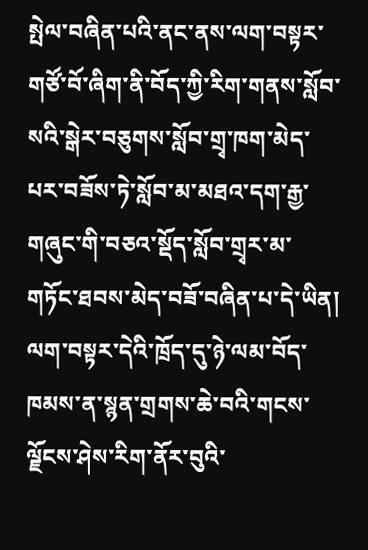སྤེལ་བཞིན་པའི་ནང་ནས་ལག་བསྟར་གཙོ་བོ་ཞིག་ནི་བོད་ཀྱི་རིག་གནས་སློབ་སའི་སྒེར་བཅུགས་སློབ་གྲྭ་ཁག་མེད་པར་བཟོས་ཏེ་སློབ་མ་མཐའ་དག་རྒྱ་གཞུང་གི་བཅའ་སྡོད་སློབ་གྲྭར་མ་གཏོང་ཐབས་མེད་བཟོ་བཞིན་པ་དེ་ཡིན། ལག་བསྟར་དེའི་ཁྲོད་དུ་ཉེ་ལམ་བོད་ཁམས་ན་སྙན་གྲགས་ཆེ་བའི་གངས་ལྗོངས་ཤེས་རིག་ནོར་བུའི་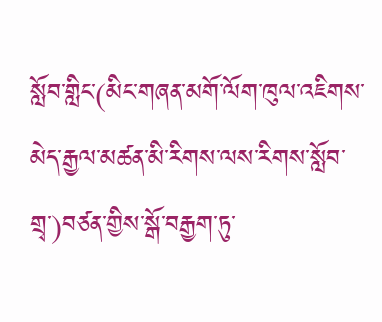སློབ་གླིང་(མིང་གཞན་མགོ་ལོག་ཁུལ་འཇིགས་མེད་རྒྱལ་མཚན་མི་རིགས་ལས་རིགས་སློབ་གྲྭ་)བཙན་གྱིས་སྒོ་བརྒྱག་ཏུ་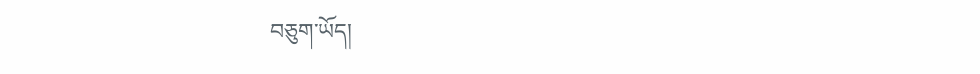བཅུག་ཡོད།